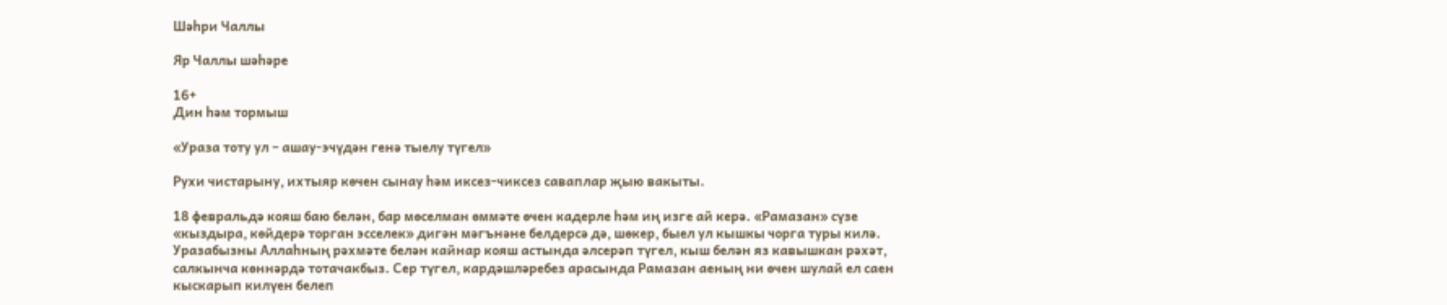Шәһри Чаллы

Яр Чаллы шәһәре

16+
Дин һәм тормыш

«Ураза тоту ул – ашау-эчүдән генә тыелу түгел»

Рухи чистарыну, ихтыяр көчен сынау һәм иксез-чиксез саваплар җыю вакыты.

18 февральдә кояш баю белән, бар мөселман өммәте өчен кадерле һәм иң изге ай керә. «Рамазан» сүзе «кыздыра, көйдерә торган эсселек» дигән мәгънәне белдерсә дә, шөкер, быел ул кышкы чорга туры килә. Уразабызны Аллаһның рәхмәте белән кайнар кояш астында әлсерәп түгел, кыш белән яз кавышкан рәхәт, салкынча көннәрдә тотачакбыз. Сер түгел, кардәшләребез арасында Рамазан аеның ни өчен шулай ел саен кыскарып килүен белеп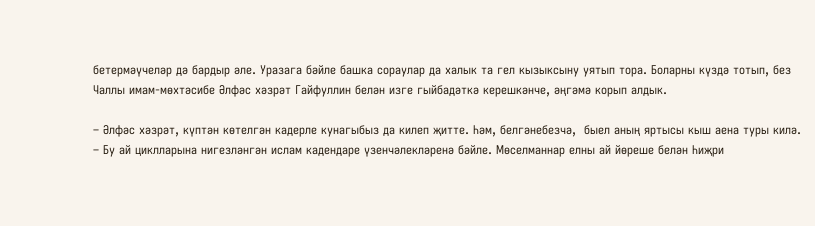бетермәүчеләр дә бардыр әле. Уразага бәйле башка сораулар да халык та гел кызыксыну уятып тора. Боларны күздә тотып, без Чаллы имам-мөхтәсибе Әлфәс хәзрәт Гайфуллин белән изге гыйбадәткә керешкәнче, әңгәмә корып алдык.

– Әлфәс хәзрәт, күптән көтелгән кадерле кунагыбыз да килеп җитте. Һәм, белгәнебезчә,  быел аның яртысы кыш аена туры килә.
– Бу ай циклларына нигезләнгән ислам кадендаре үзенчәлекләренә бәйле. Мөселманнар елны ай йөреше белән Һиҗри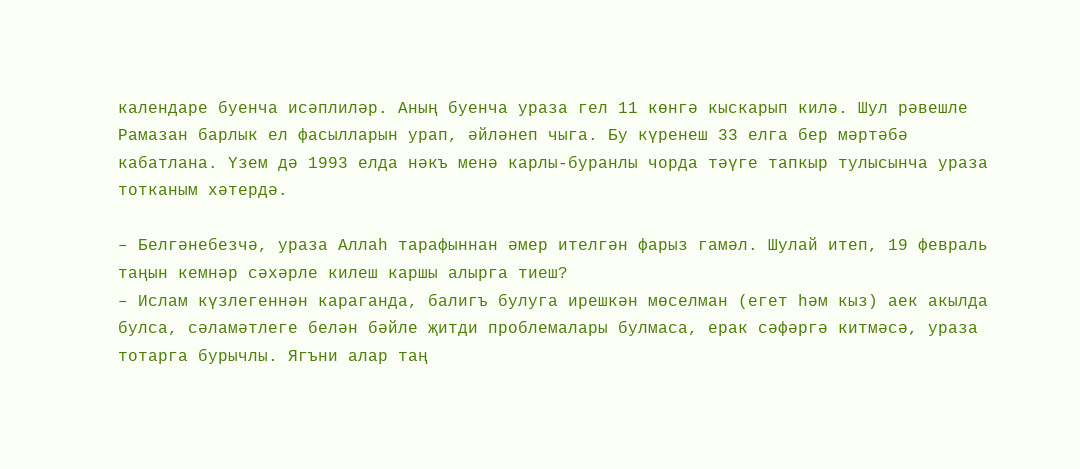календаре буенча исәплиләр. Аның буенча ураза гел 11 көнгә кыскарып килә. Шул рәвешле Рамазан барлык ел фасылларын урап, әйләнеп чыга. Бу күренеш 33 елга бер мәртәбә кабатлана. Үзем дә 1993 елда нәкъ менә карлы-буранлы чорда тәүге тапкыр тулысынча ураза тотканым хәтердә.

– Белгәнебезчә, ураза Аллаһ тарафыннан әмер ителгән фарыз гамәл. Шулай итеп, 19 февраль таңын кемнәр сәхәрле килеш каршы алырга тиеш?
– Ислам күзлегеннән караганда, балигъ булуга ирешкән мөселман (егет һәм кыз) аек акылда булса, сәламәтлеге белән бәйле җитди проблемалары булмаса, ерак сәфәргә китмәсә, ураза тотарга бурычлы. Ягъни алар таң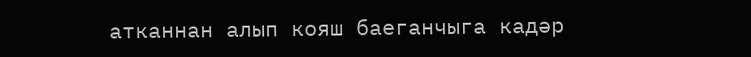атканнан алып кояш баеганчыга кадәр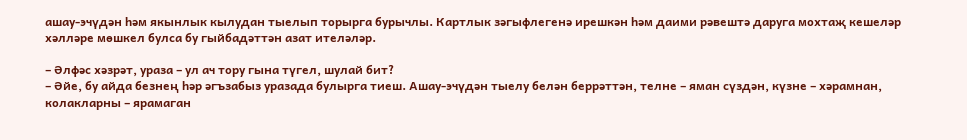ашау-эчүдән һәм якынлык кылудан тыелып торырга бурычлы. Картлык зәгыфлегенә ирешкән һәм даими рәвештә даруга мохтаҗ кешеләр хәлләре мөшкел булса бу гыйбадәттән азат ителәләр.

– Әлфәс хәзрәт, ураза – ул ач тору гына түгел, шулай бит?
– Әйе, бу айда безнең һәр әгъзабыз уразада булырга тиеш. Ашау-эчүдән тыелу белән беррәттән, телне – яман сүздән, күзне – хәрамнан, колакларны – ярамаган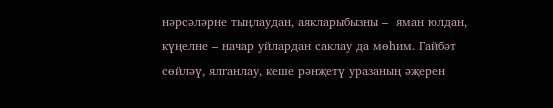нәрсәләрне тыңлаудан, аякларыбызны –  яман юлдан, күңелне – начар уйлардан саклау да мөһим. Гайбәт сөйләү, ялганлау, кеше рәнҗетү уразаның әҗерен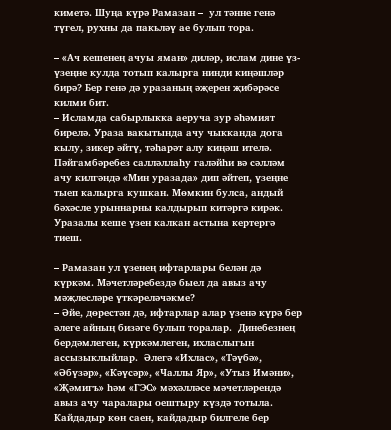киметә. Шуңа күрә Рамазан –  ул тәнне генә түгел, рухны да пакьләү ае булып тора.

– «Ач кешенең ачуы яман» диләр, ислам дине үз-үзеңне кулда тотып калырга нинди киңәшләр бирә? Бер генә дә уразаның әҗерен җибәрәсе килми бит.
– Исламда сабырлыкка аеруча зур әһәмият бирелә. Ураза вакытында ачу чыкканда дога кылу, зикер әйтү, тәһарәт алу киңәш ителә. Пәйгамбәребез салләллаһу галәйһи вә сәлләм ачу килгәндә «Мин уразада» дип әйтеп, үзеңне тыеп калырга кушкан. Мөмкин булса, андый бәхәсле урыннарны калдырып китәргә кирәк. Уразалы кеше үзен калкан астына кертергә тиеш.

– Рамазан ул үзенең ифтарлары белән дә күркәм. Мәчетләребездә быел да авыз ачу мәҗлесләре үткәреләчәкме?
– Әйе, дөрестән дә, ифтарлар алар үзенә күрә бер әлеге айның бизәге булып торалар.  Динебезнең бердәмлеген, күркәмлеген, ихласлыгын ассызыклыйлар.  Әлегә «Ихлас», «Тәүбә», «Әбүзәр», «Кәүсәр», «Чаллы Яр», «Утыз Имәни», «Җәмигъ» һәм «ГЭС» мәхәлләсе мәчетләрендә авыз ачу чаралары оештыру күздә тотыла. Кайдадыр көн саен, кайдадыр билгеле бер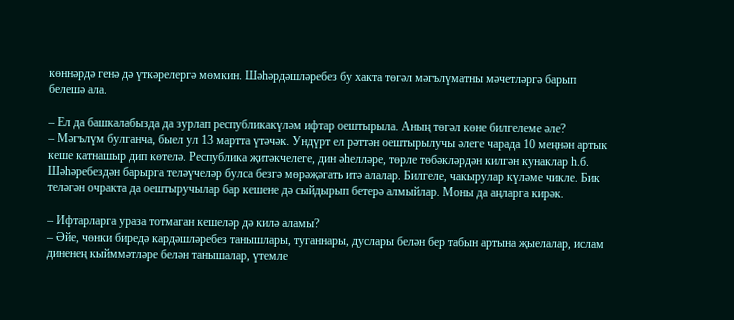көннәрдә генә дә үткәрелергә мөмкин. Шәһәрдәшләребез бу хакта төгәл мәгълүматны мәчетләргә барып белешә ала.

– Ел да башкалабызда да зурлап республикакүләм ифтар оештырыла. Аның төгәл көне билгелеме әле?
– Мәгълүм булганча, быел ул 13 мартта үтәчәк. Ундүрт ел рәттән оештырылучы әлеге чарада 10 меңнән артык кеше катнашыр дип көтелә. Республика җитәкчелеге, дин әһелләре, төрле төбәкләрдән килгән кунаклар һ.б. Шәһәребездән барырга теләүчеләр булса безгә мөрәҗәгать итә алалар. Билгеле, чакырулар күләме чикле. Бик теләгән очракта да оештыручылар бар кешене дә сыйдырып бетерә алмыйлар. Моны да аңларга кирәк.

– Ифтарларга ураза тотмаган кешеләр дә килә аламы?
– Әйе, чөнки биредә кардәшләребез танышлары, туганнары, дуслары белән бер табын артына җыелалар, ислам диненең кыйммәтләре белән танышалар, үтемле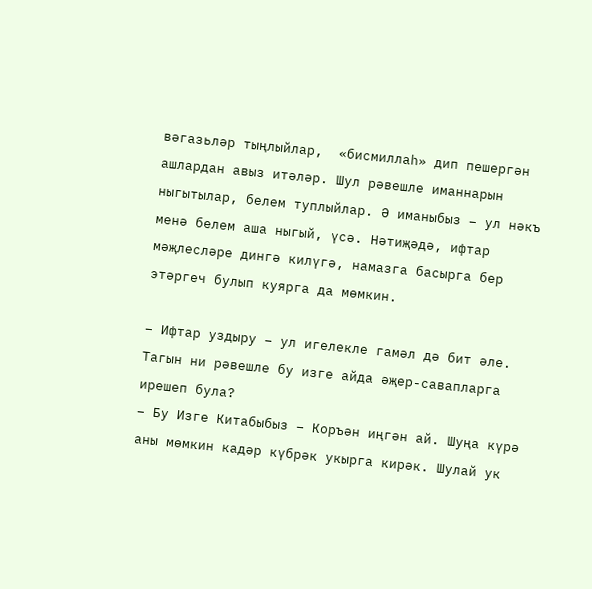вәгазьләр тыңлыйлар,  «бисмиллаһ» дип пешергән ашлардан авыз итәләр. Шул рәвешле иманнарын ныгытылар, белем туплыйлар. Ә иманыбыз – ул нәкъ менә белем аша ныгый, үсә. Нәтиҗәдә, ифтар мәҗлесләре дингә килүгә, намазга басырга бер этәргеч булып куярга да мөмкин.

– Ифтар уздыру – ул игелекле гамәл дә бит әле. Тагын ни рәвешле бу изге айда әҗер-савапларга ирешеп була?
– Бу Изге Китабыбыз – Коръән иңгән ай. Шуңа күрә аны мөмкин кадәр күбрәк укырга кирәк. Шулай ук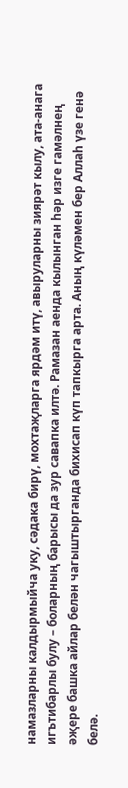намазларны калдырмыйча уку, сәдака бирү, мохтаҗларга ярдәм итү, авыруларны зиярәт кылу, ата-анага игътибарлы булу – боларның барысы да зур савапка илтә. Рамазан аенда кылынган һәр изге гамәлнең әҗере башка айлар белән чагыштырганда бихисап күп тапкырга арта. Аның күләмен бер Аллаһ үзе генә белә.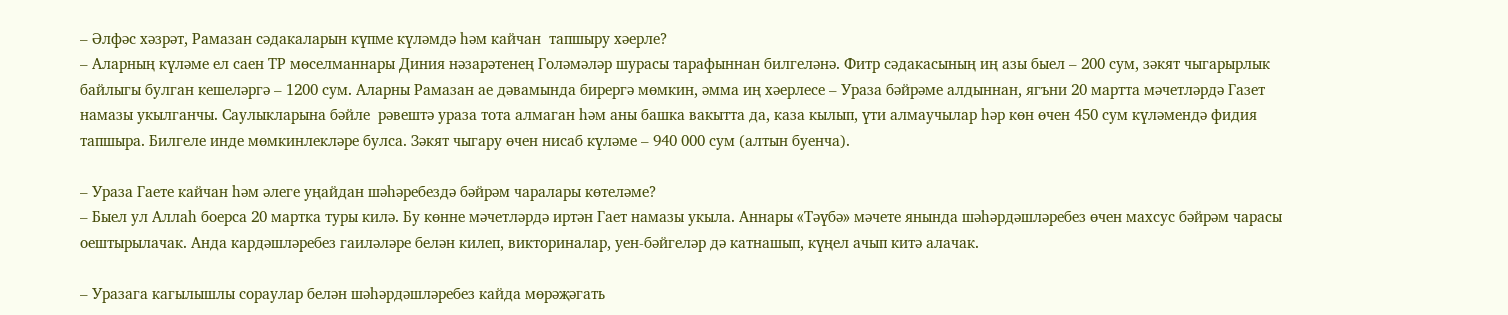– Әлфәс хәзрәт, Рамазан сәдакаларын күпме күләмдә һәм кайчан  тапшыру хәерле?
– Аларның күләме ел саен ТР мөселманнары Диния нәзарәтенең Голәмәләр шурасы тарафыннан билгеләнә. Фитр сәдакасының иң азы быел – 200 сум, зәкят чыгарырлык байлыгы булган кешеләргә – 1200 сум. Аларны Рамазан ае дәвамында бирергә мөмкин, әмма иң хәерлесе – Ураза бәйрәме алдыннан, ягъни 20 мартта мәчетләрдә Газет намазы укылганчы. Саулыкларына бәйле  рәвештә ураза тота алмаган һәм аны башка вакытта да, каза кылып, үти алмаучылар һәр көн өчен 450 сум күләмендә фидия тапшыра. Билгеле инде мөмкинлекләре булса. Зәкят чыгару өчен нисаб күләме – 940 000 сум (алтын буенча).

– Ураза Гаете кайчан һәм әлеге уңайдан шәһәребездә бәйрәм чаралары көтеләме?
– Быел ул Аллаһ боерса 20 мартка туры килә. Бу көнне мәчетләрдә иртән Гает намазы укыла. Аннары «Тәүбә» мәчете янында шәһәрдәшләребез өчен махсус бәйрәм чарасы оештырылачак. Анда кардәшләребез гаиләләре белән килеп, викториналар, уен-бәйгеләр дә катнашып, күңел ачып китә алачак.

– Уразага кагылышлы сораулар белән шәһәрдәшләребез кайда мөрәҗәгать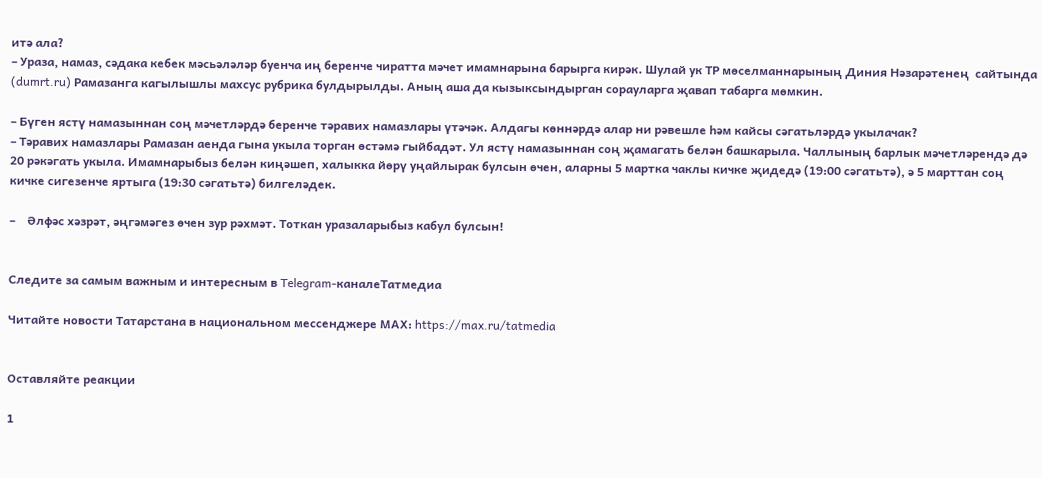итә ала?
– Ураза, намаз, сәдака кебек мәсьәләләр буенча иң беренче чиратта мәчет имамнарына барырга кирәк. Шулай ук ТР мөселманнарының Диния Нәзарәтенең  сайтында (dumrt.ru) Рамазанга кагылышлы махсус рубрика булдырылды. Аның аша да кызыксындырган сорауларга җавап табарга мөмкин.

– Бүген ястү намазыннан соң мәчетләрдә беренче тәравих намазлары үтәчәк. Алдагы көннәрдә алар ни рәвешле һәм кайсы сәгатьләрдә укылачак?
– Тәравих намазлары Рамазан аенда гына укыла торган өстәмә гыйбадәт. Ул ястү намазыннан соң җамагать белән башкарыла. Чаллының барлык мәчетләрендә дә 20 рәкәгать укыла. Имамнарыбыз белән киңәшеп, халыкка йөрү уңайлырак булсын өчен, аларны 5 мартка чаклы кичке җидедә (19:00 сәгатьтә), ә 5 марттан соң кичке сигезенче яртыга (19:30 сәгатьтә) билгеләдек.

–    Әлфәс хәзрәт, әңгәмәгез өчен зур рәхмәт. Тоткан уразаларыбыз кабул булсын!


Следите за самым важным и интересным в Telegram-каналеТатмедиа

Читайте новости Татарстана в национальном мессенджере MАХ: https://max.ru/tatmedia


Оставляйте реакции

1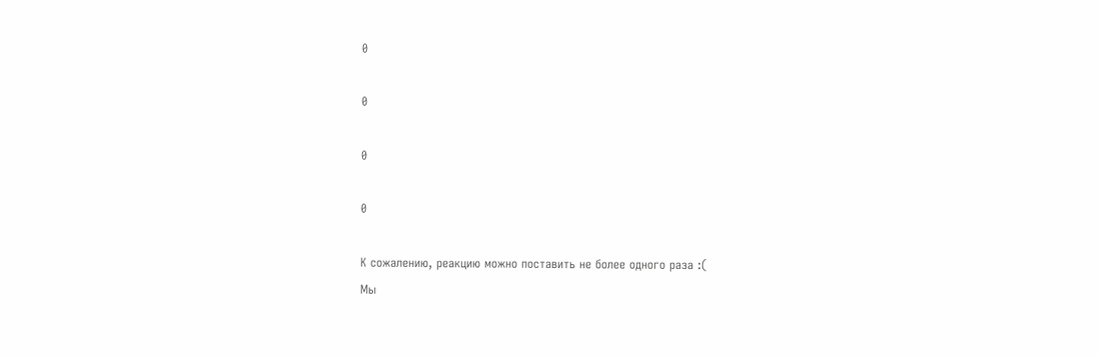0

0

0

0

К сожалению, реакцию можно поставить не более одного раза :(
Мы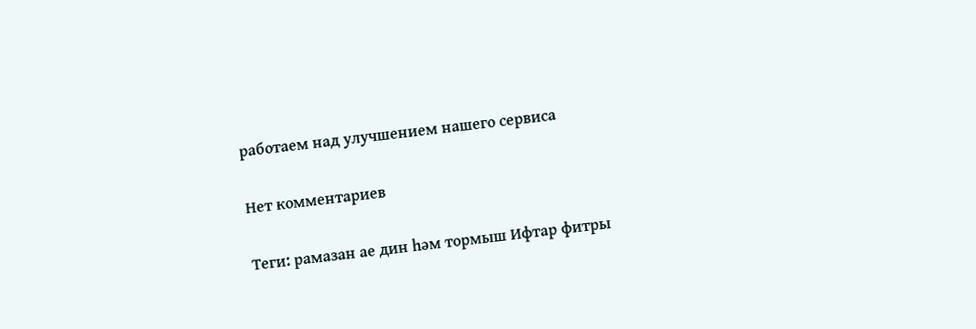работаем над улучшением нашего сервиса

Нет комментариев

Теги: рамазан ае дин һәм тормыш Ифтар фитры